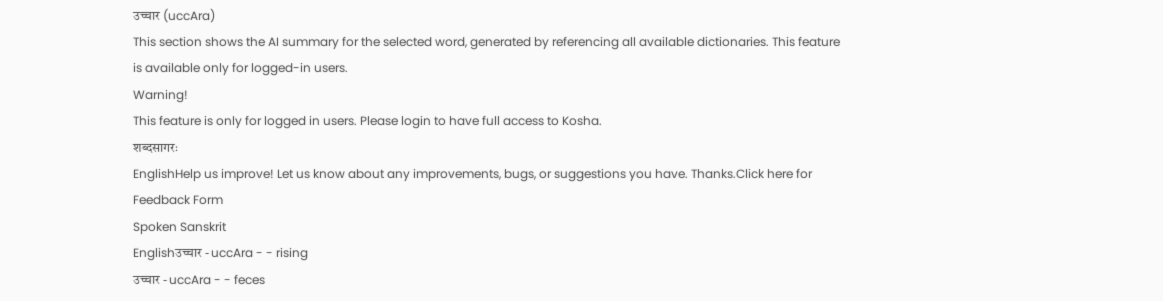उच्चार (uccAra)
This section shows the AI summary for the selected word, generated by referencing all available dictionaries. This feature is available only for logged-in users.
Warning!
This feature is only for logged in users. Please login to have full access to Kosha.
शब्दसागरः
EnglishHelp us improve! Let us know about any improvements, bugs, or suggestions you have. Thanks.Click here for Feedback Form
Spoken Sanskrit
Englishउच्चार - uccAra - - rising
उच्चार - uccAra - - feces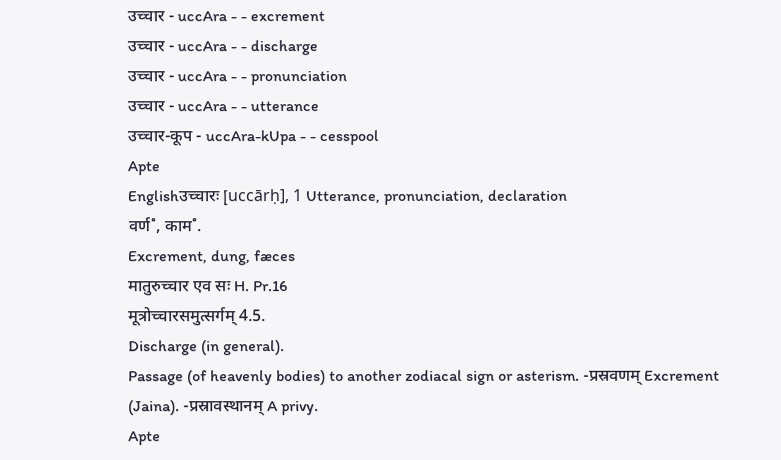उच्चार - uccAra - - excrement
उच्चार - uccAra - - discharge
उच्चार - uccAra - - pronunciation
उच्चार - uccAra - - utterance
उच्चार-कूप - uccAra-kUpa - - cesspool
Apte
Englishउच्चारः [uccārḥ], 1 Utterance, pronunciation, declaration
वर्ण˚, काम˚.
Excrement, dung, fæces
मातुरुच्चार एव सः H. Pr.16
मूत्रोच्चारसमुत्सर्गम् 4.5.
Discharge (in general).
Passage (of heavenly bodies) to another zodiacal sign or asterism. -प्रस्रवणम् Excrement (Jaina). -प्रस्रावस्थानम् A privy.
Apte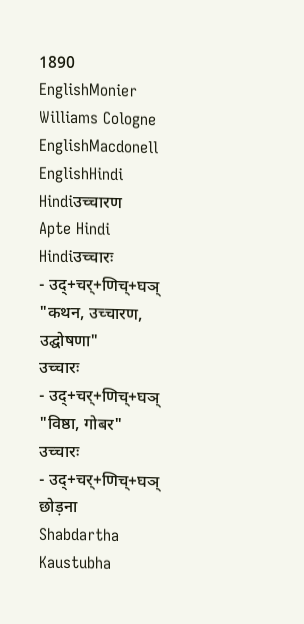1890
EnglishMonier Williams Cologne
EnglishMacdonell
EnglishHindi
Hindiउच्चारण
Apte Hindi
Hindiउच्चारः
- उद्+चर्+णिच्+घञ्
"कथन, उच्चारण, उद्घोषणा"
उच्चारः
- उद्+चर्+णिच्+घञ्
"विष्ठा, गोबर"
उच्चारः
- उद्+चर्+णिच्+घञ्
छोड़ना
Shabdartha Kaustubha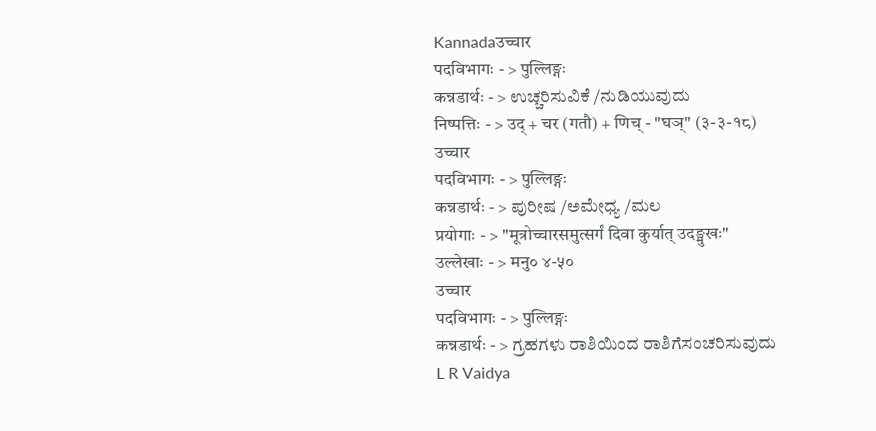Kannadaउच्चार
पदविभागः - > पुल्लिङ्गः
कन्नडार्थः - > ಉಚ್ಚರಿಸುವಿಕೆ /ನುಡಿಯುವುದು
निष्पत्तिः - > उद् + चर (गतौ) + णिच् - "घञ्" (३-३-१८)
उच्चार
पदविभागः - > पुल्लिङ्गः
कन्नडार्थः - > ಪುರೀಷ /ಅಮೇಧ್ಯ /ಮಲ
प्रयोगाः - > "मूत्रोच्चारसमुत्सर्गं दिवा कुर्यात् उदङ्मुखः"
उल्लेखाः - > मनु० ४-५०
उच्चार
पदविभागः - > पुल्लिङ्गः
कन्नडार्थः - > ಗ್ರಹಗಳು ರಾಶಿಯಿಂದ ರಾಶಿಗೆಸಂಚರಿಸುವುದು
L R Vaidya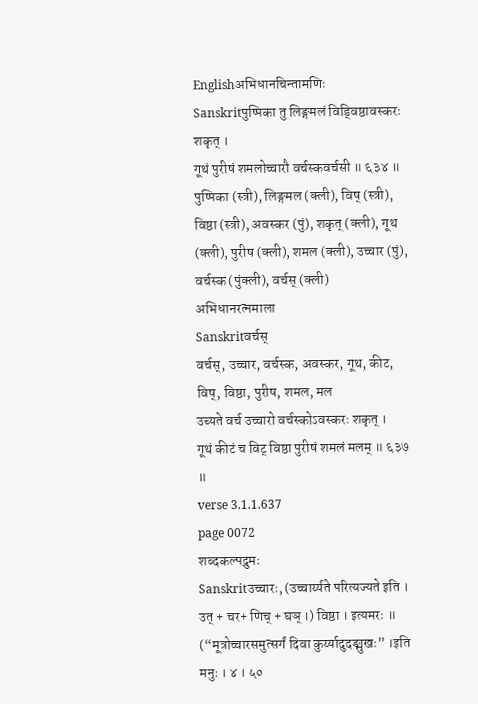Englishअभिधानचिन्तामणिः
Sanskritपुष्पिका तु लिङ्गमलं विड्विष्ठावस्करः शकृत् ।
गूथं पुरीषं शमलोच्चारौ वर्चस्कवर्चसी ॥ ६३४ ॥
पुष्पिका (स्त्री), लिङ्गमल (क्ली), विष् (स्त्री), विष्ठा (स्त्री), अवस्कर (पुं), शकृत् (क्ली), गूथ (क्ली), पुरीष (क्ली), शमल (क्ली), उच्चार (पुं), वर्चस्क (पुंक्ली), वर्चस् (क्ली)
अभिधानरत्नमाला
Sanskritवर्चस्
वर्चस्, उच्चार, वर्चस्क, अवस्कर, गूथ, कीट, विष्, विष्ठा, पुरीष, शमल, मल
उच्यते वर्च उच्चारो वर्चस्कोऽवस्करः शकृत् ।
गूथं कीटं च विट् विष्ठा पुरीषं शमलं मलम् ॥ ६३७ ॥
verse 3.1.1.637
page 0072
शब्दकल्पद्रुमः
Sanskritउच्चारः, (उच्चार्य्यते परित्यज्यते इति । उत् + चर+ णिच् + घञ् ।) विष्ठा । इत्यमरः ॥
(“मूत्रोच्चारसमुत्सर्गं दिवा कुर्य्यादुदङ्मुखः” ।इति मनुः । ४ । ५०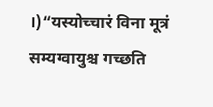।)“यस्योच्चारं विना मूत्रं सम्यग्वायुश्च गच्छति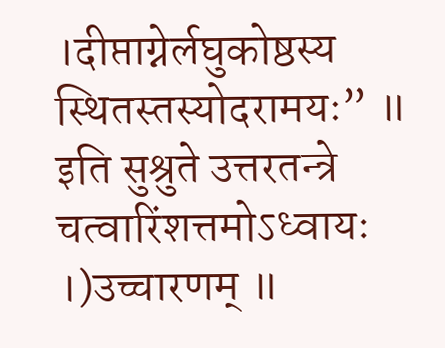।दीप्ताग्नेर्लघुकोष्ठस्य स्थितस्तस्योदरामयः” ॥
इति सुश्रुते उत्तरतन्त्रे चत्वारिंशत्तमोऽध्वायः ।)उच्चारणम् ॥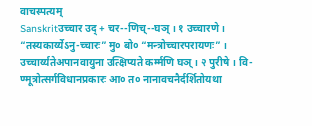वाचस्पत्यम्
Sanskritउच्चार उद् + चर--णिच्--घञ् । १ उच्चारणे । “तस्यकार्य्येऽनु-च्चारः” मु० बो० “मन्त्रोच्चारपरायणः” । उच्चार्य्यतेअपानवायुना उत्क्षिप्यते कर्म्मणि घञ् । २ पुरीषे । वि-ण्मूत्रोत्सर्गविधानप्रकारः आ० त० नानावचनैर्दर्शितोयथा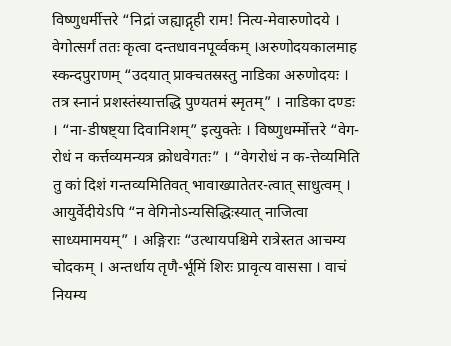विष्णुधर्मीत्तरे “निद्रां जह्याद्गृही राम! नित्य-मेवारुणोदये । वेगोत्सर्गं ततः कृत्वा दन्तधावनपूर्व्वकम् ।अरुणोदयकालमाह स्कन्दपुराणम् “उदयात् प्राक्चतस्रस्तु नाडिका अरुणोदयः । तत्र स्नानं प्रशस्तंस्यात्तद्धि पुण्यतमं स्मृतम्” । नाडिका दण्डः । “ना-डीषष्ट्या दिवानिशम्” इत्युक्तेः । विष्णुधर्म्मोत्तरे “वेग-रोधं न कर्त्तव्यमन्यत्र क्रोधवेगतः” । “वेगरोधं न क-त्तेव्यमिति तु कां दिशं गन्तव्यमितिवत् भावाख्यातेतर-त्वात् साधुत्वम् । आयुर्वेदीयेऽपि “न वेगिनोऽन्यसिद्धिःस्यात् नाजित्वा साध्यमामयम्” । अङ्गिराः “उत्थायपश्चिमे रात्रेस्तत आचम्य चोदकम् । अन्तर्धाय तृणै-र्भूमिं शिरः प्रावृत्य वाससा । वाचं नियम्य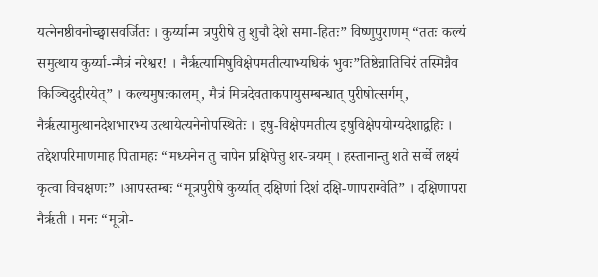यत्नेनष्ठीवनोच्छ्वासवर्जितः । कुर्य्यान्म त्रपुरीषे तु शुचौ देशे समा-हितः” विष्णुपुराणम् “ततः कल्यं समुत्थाय कुर्य्या-न्मैत्रं नरेश्वर! । नैरृत्यामिषुविक्षेपमतीत्याभ्यधिकं भुवः”तिष्ठेन्नातिचिरं तस्मिन्नैव किञ्चिदुदीरयेत्” । कल्यमुषःकालम्, मैत्रं मित्रदेवताकपायुसम्बन्धात् पुरीषोत्सर्गम्, नैरृत्यामुत्थानदेशभारभ्य उत्थायेत्यनेनोपस्थितेः । इषु-विक्षेपमतीत्य इषुविक्षेपयोग्यदेशाद्वहिः । तद्देशपरिमाणमाह पितामहः “मध्यनेन तु चापेन प्रक्षिपेत्तु शर-त्रयम् । हस्तानान्तु शते सर्व्वे लक्ष्यं कृत्वा विचक्षणः” ।आपस्तम्बः “मूत्रपुरीषे कुर्य्यात् दक्षिणां दिशं दक्षि-णापराग्वेति” । दक्षिणापरा नैरृती । मनः “मूत्रो-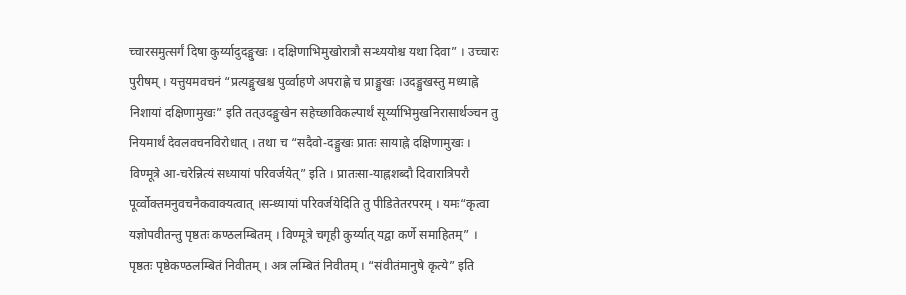च्चारसमुत्सर्गं दिषा कुर्य्यादुदङ्मुखः । दक्षिणाभिमुखोरात्रौ सन्ध्ययोश्च यथा दिवा” । उच्चारः पुरीषम् । यत्तुयमवचनं “प्रत्यङ्मुखश्च पुर्व्वाहणे अपराह्णे च प्राङ्मुखः ।उदङ्मुखस्तु मध्याह्ने निशायां दक्षिणामुखः” इति तत्उदङ्मुखेन सहेच्छाविकल्पार्थं सूर्य्याभिमुखनिरासार्थञ्चन तु नियमार्थं देवलवचनविरोधात् । तथा च “सदैवो-दङ्मुखः प्रातः सायाह्ने दक्षिणामुखः । विण्मूत्रे आ-चरेन्नित्यं सध्यायां परिवर्जयेत्” इति । प्रातःसा-याह्नशब्दौ दिवारात्रिपरौ पूर्व्वोक्तमनुवचनैकवाक्यत्वात् ।सन्ध्यायां परिवर्जयेदिति तु पीडितेतरपरम् । यमः“कृत्वा यज्ञोपवीतन्तु पृष्ठतः कण्ठलम्बितम् । विण्मूत्रे चगृही कुर्य्यात् यद्वा कर्णे समाहितम्” । पृष्ठतः पृष्ठेकण्ठलम्बितं निवीतम् । अत्र लम्बितं निवीतम् । “संवीतंमानुषे कृत्ये” इति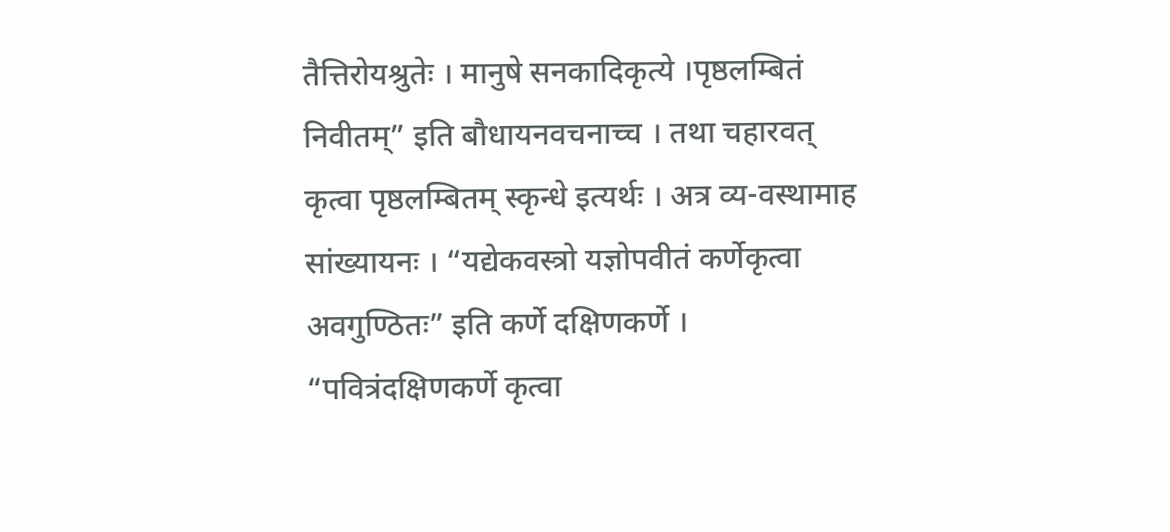तैत्तिरोयश्रुतेः । मानुषे सनकादिकृत्ये ।पृष्ठलम्बितं निवीतम्” इति बौधायनवचनाच्च । तथा चहारवत् कृत्वा पृष्ठलम्बितम् स्कृन्धे इत्यर्थः । अत्र व्य-वस्थामाह सांख्यायनः । “यद्येकवस्त्रो यज्ञोपवीतं कर्णेकृत्वा अवगुण्ठितः” इति कर्णे दक्षिणकर्णे । “पवित्रंदक्षिणकर्णे कृत्वा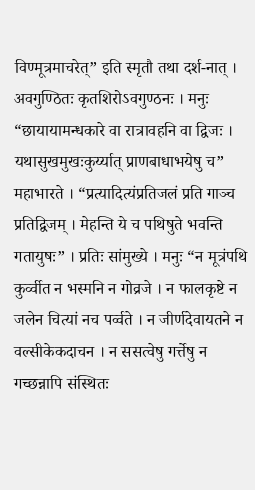विण्मूत्रमाचरेत्” इति स्मृतौ तथा दर्श-नात् । अवगुण्ठितः कृतशिरोऽवगुण्ठनः । मनुः “छायायामन्धकारे वा रात्रावहनि वा द्विजः । यथासुखमुखःकुर्य्यात् प्राणबाधाभयेषु च” महाभारते । “प्रत्यादित्यंप्रतिजलं प्रति गाञ्च प्रतिद्विजम् । मेहन्ति ये च पथिषुते भवन्ति गतायुषः” । प्रतिः सांमुख्ये । मनुः “न मूत्रंपथि कुर्व्वीत न भस्मनि न गोव्रजे । न फालकृष्टे न जलेन चित्यां नच पर्व्वते । न जीर्णदेवायतने न वल्सीकेकदाचन । न ससत्वेषु गर्त्तेषु न गच्छन्नापि संस्थितः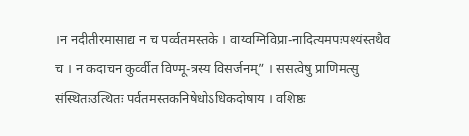।न नदीतीरमासाद्य न च पर्व्वतमस्तके । वाय्वग्निविप्रा-नादित्यमपःपश्यंस्तथैव च । न कदाचन कुर्व्वीत विण्मू-त्रस्य विसर्जनम्” । ससत्वेषु प्राणिमत्सु संस्थितःउत्थितः पर्वतमस्तकनिषेधोऽधिकदोषाय । वशिष्ठः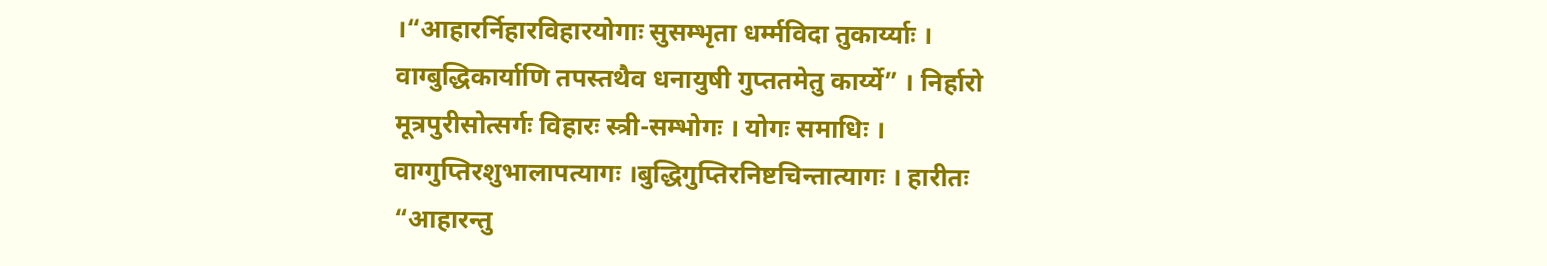।“आहारर्निहारविहारयोगाः सुसम्भृता धर्म्मविदा तुकार्य्याः । वाग्बुद्धिकार्याणि तपस्तथैव धनायुषी गुप्ततमेतु कार्य्ये” । निर्हारो मूत्रपुरीसोत्सर्गः विहारः स्त्री-सम्भोगः । योगः समाधिः । वाग्गुप्तिरशुभालापत्यागः ।बुद्धिगुप्तिरनिष्टचिन्तात्यागः । हारीतः “आहारन्तु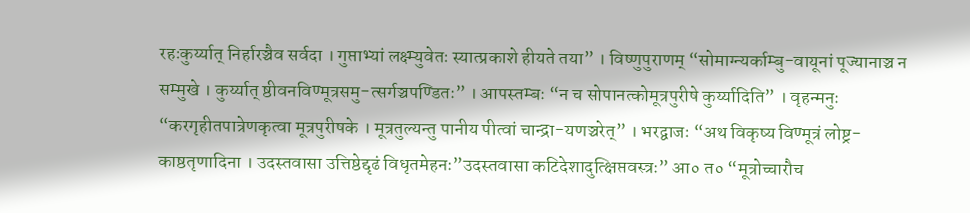रहःकुर्य्यात् निर्हारञ्चैव सर्वदा । गुप्ताभ्यां लक्ष्म्युवेतः स्यात्प्रकाशे हीयते तया” । विष्णुपुराणम् “सोमाग्न्यर्काम्बु-वायूनां पूज्यानाञ्च न सम्मुखे । कुर्य्यात् ष्ठीवनविण्मूत्रसमु-त्सर्गञ्चपण्डितः” । आपस्तम्बः “न च सोपानत्कोमूत्रपुरीषे कुर्य्यादिति” । वृहन्मनुः “करगृहीतपात्रेणकृत्वा मूत्रपुरीषके । मूत्रतुल्यन्तु पानीय पीत्वां चान्द्रा-यणञ्चरेत्” । भरद्वाजः “अथ विकृष्य विण्मूत्रं लोष्ट्र-काष्ठतृणादिना । उदस्तवासा उत्तिष्ठेद्दृढं विधृतमेहनः”उदस्तवासा कटिदेशादुत्क्षिप्तवस्त्रः” आ० त० “मूत्रोच्चारौच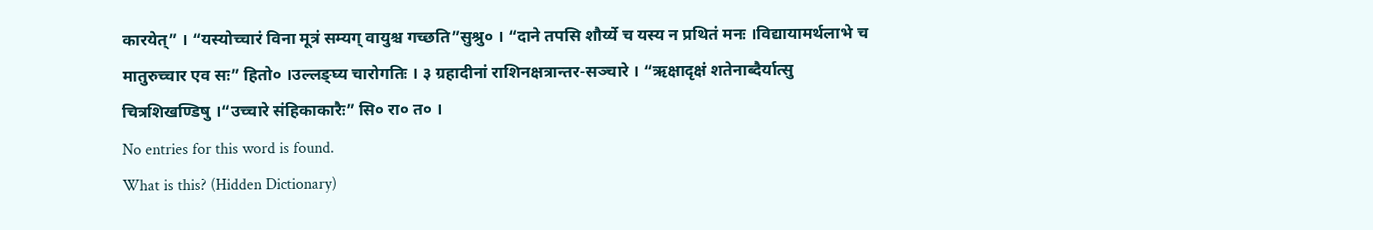कारयेत्” । “यस्योच्चारं विना मूत्रं सम्यग् वायुश्च गच्छति”सुश्रु० । “दाने तपसि शौर्य्ये च यस्य न प्रथितं मनः ।विद्यायामर्थलाभे च मातुरुच्चार एव सः” हितो० ।उल्लङ्घ्य चारोगतिः । ३ ग्रहादीनां राशिनक्षत्रान्तर-सञ्चारे । “ऋक्षादृक्षं शतेनाब्दैर्यात्सु चित्रशिखण्डिषु ।“उच्चारे संहिकाकारैः” सि० रा० त० ।
No entries for this word is found.
What is this? (Hidden Dictionary)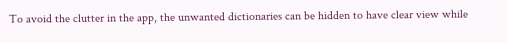To avoid the clutter in the app, the unwanted dictionaries can be hidden to have clear view while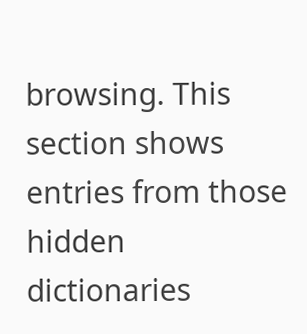browsing. This section shows entries from those hidden dictionaries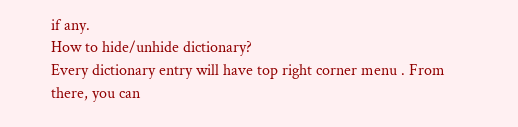if any.
How to hide/unhide dictionary?
Every dictionary entry will have top right corner menu . From there, you can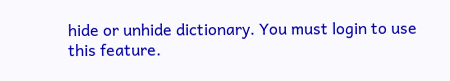hide or unhide dictionary. You must login to use this feature.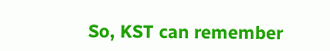So, KST can remember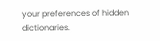your preferences of hidden dictionaries.